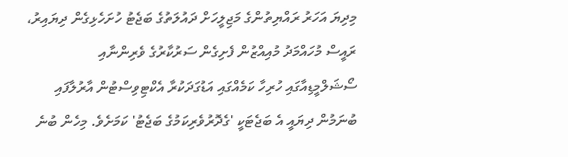މިދިޔަ އަހަރު ރައްޔިތުންގެ މަޖިލީހަށް ދައުލަތުގެ ބަޖެޓު ހުށަހެޅިގެން ދިޔައިރު، ރައީސް މުހައްމަދު މުއިއްޒުން ފެށިގެން ސަރުކާރުގެ ވެރިންނާއި ސޯޝަލްމީޑިއާގައި ހުރިހާ ކަމެއްގައި އަޑުގަދަކުރާ އެކްޓިވިސްޓުން އާރުލާފައި ބުނަމުން ދިޔައީ އެ ބަޖެޓަކީ 'ގެދޮރުވެރިކަމުގެ ބަޖެޓު' ކަމަށެވެ. މިހެން ބުނެ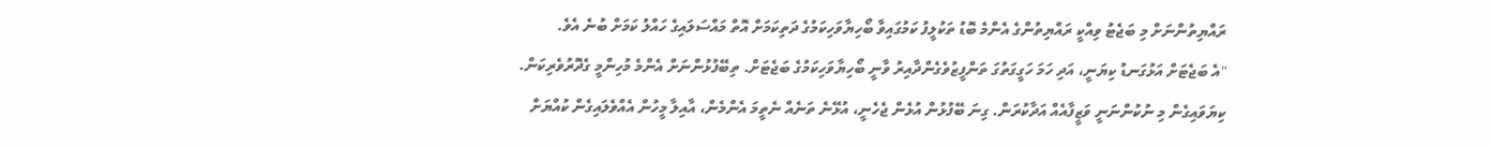ރައްޔިތުންނަށް މި ބަޖެޓު ވިއްކީ ރައްޔިތުންގެ އެންމެ ބޮޑު ތަކުލީފު ކަމުގައިވާ ބޯހިޔާވަހިކަމުގެ ދަތިކަމަށް އޮތް މައްސަލައިގެ ހައްލު ކަމަށް ބުނެ އެވެ.
"އެ ބަޖެޓަށް އަޅުގަނޑު ކިޔަނީ، އަދި ހަމަ ހަގީގަތުގަ ތަންފީޒުވެގެންދާއިރު ވާނީ ބޯހިޔާވަހިކަމުގެ ބަޖެޓަށް. ތިބޭފުޅުންނަށް އެންމެ މުހިންމީ ގެދޮރުވެރިކަން. ކިޔަވައިގެން މި ނުކުންނަނީ ވަޒީފާއެއް އަދާކުރަން. ގިނަ ބޭފުޅުން އުޅެން ޖެހެނީ، އުޅޭނެ ތަނެއް ނެތީމަ އެންމެން، އާއިލާ މީހުން އެއްވެލައިގެން ކުއްޔަށް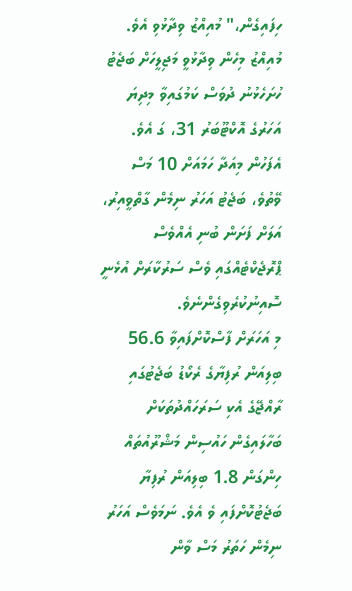ހިފައިގެން،" މުއިއްޒު ވިދާޅުވި އެވެ.
މުއިއްޒު މިހެން ވިދާޅުވީ މަޖިލީހަށް ބަޖެޓު ހުށަހެޅުނު ދުވަސް ކަމުގައިވާ މިދިޔަ އަހަރުގެ އޮކްޓޫބަރު 31، ގަ އެވެ. އެފަހުން މިއަދާ ހަމައަށް 10 މަސް ވޭތުވެ، ބަޖެޓު އަހަރު ނިމެން ގާތްވީއިރު، އަލަށް ފަށަން ބުނި އެއްވެސް ޕްރޮޖެކްޓެއްގައި ވެސް ސަރުކާރަށް އުޅެނީ ސޮއިނުކުރެވިގެންނެވެ.
މި އަހަރަށް ފާސްކޮށްފައިވާ 56.6 ބިލިއަން ރުފިޔާގެ ރެކޯޑު ބަޖެޓުގައި ރާއްޖޭގެ އެކި ސަރަހައްދުތަކަށް ބަހާލައިގެން ހައުސިން މަޝްރޫއުތައް ހިންގަން 1.8 ބިލިއަން ރުފިޔާ ބަޖެޓުކޮށްފައި ވެ އެވެ. ނަމަވެސް އަހަރު ނިމެން ހަތަރު މަސް ވާން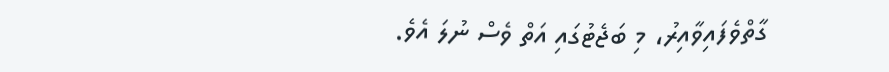ގާތްވެފައިވާއިރު، މި ބަޖެޓުގައި އަތް ވެސް ނުލަ އެވެ.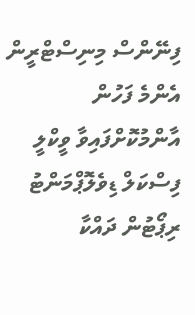ފިނޭންސް މިނިސްޓްރީން އެންމެ ފަހުން އާންމުކޮށްފައިވާ ވީކްލީ ފިސްކަލް ޑިވެލޮޕްމަންޓު ރިޕޯޓުން ދައްކާ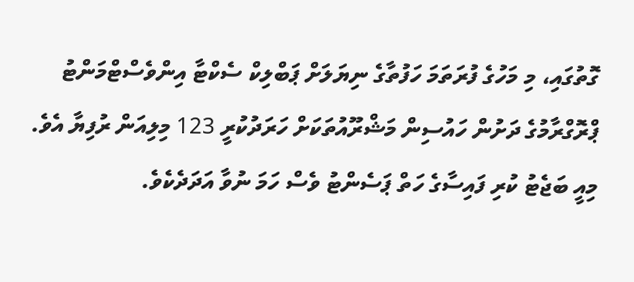ގޮތުގައި، މި މަހުގެ ފުރަތަމަ ހަފުތާގެ ނިޔަލަށް ޕަބްލިކް ސެކްޓާ އިންވެސްޓްމަންޓު ޕްރޮގްރާމުގެ ދަށުން ހައުސިން މަޝްރޫއުތަކަށް ހަރަދުކުރީ 123 މިލިއަން ރުފިޔާ އެވެ. މިއީ ބަޖެޓު ކުރި ފައިސާގެ ހަތް ޕަސެންޓު ވެސް ހަމަ ނުވާ އަދަދެކެވެ.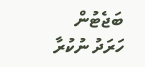ބަޖެޓުން ހަރަދު ނުކުރާ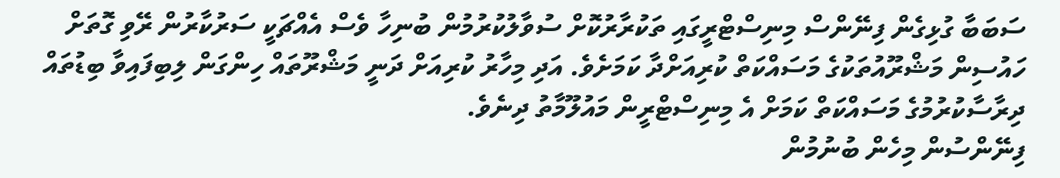ސަބަބާ ގުޅިގެން ފިނޭންސް މިނިސްޓްރީގައި ތަކުރާރުކޮށް ސުވާލުކުރުމުން ބުނިހާ ވެސް އެއްޗަކީ ސަރުކާރުން ރޭވި ގޮތަށް ހައުސިން މަޝްރޫއުތަކުގެ މަސައްކަތް ކުރިއަށްދާ ކަމަށެވެ. އަދި މިހާރު ކުރިއަށް ދަނީ މަޝްރޫތައް ހިންގަން ލިބިފައިވާ ބިޑުތައް ދިރާސާކުރުމުގެ މަސައްކަތް ކަމަށް އެ މިނިސްޓްރީން މައުލޫމާތު ދިނެވެ.
ފިނޭންސުން މިހެން ބުނުމުން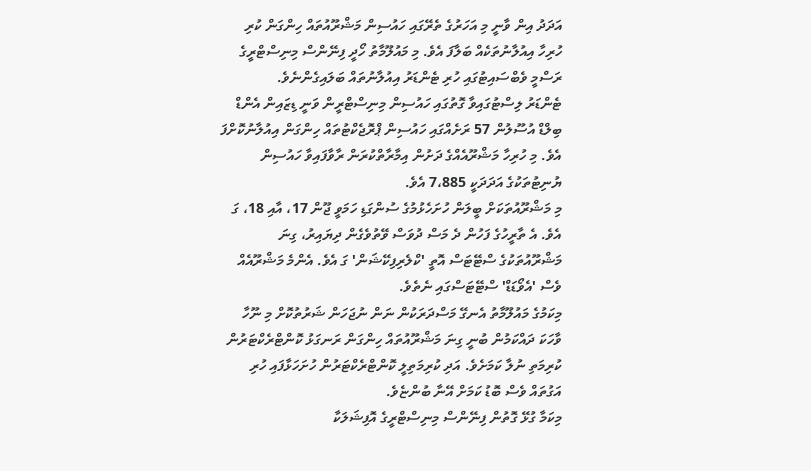އަދަދު އިން ވާނީ މި އަހަރުގެ ތެރޭގައި ހައުސިން މަޝްރޫއުތައް ހިންގަން ކުރި ހުރިހާ އިއުލާނުތަކެއް ބަލާފަ އެވެ. މި މައުލޫމާތު ހޯދީ ފިނޭންސް މިނިސްޓްރީގެ ރަސްމީ ވެބްސައިޓުގައި ހުރި ޓެންޑަރު އިއުލާނުތައް ބަލައިގެންނެވެ.
ޓެންޑަރު ލިސްޓުގައިވާ ގޮތުގައި ހައުސިން މިނިސްޓްރީން ވަނީ ޑިޒައިން އެންޑް ބިލްޑް އުސޫލުން 57 ރަށެއްގައި ހައުސިން ޕްރޮޖެކްޓުތައް ހިންގަން އިއުލާނުކޮށްފަ އެވެ. މި ހުރިހާ މަޝްރޫއެއްގެ ދަށުން އިމާރާތްކުރަން ރާވާފައިވާ ހައުސިން ޔުނިޓުތަކުގެ އަދަދަކީ 7،885 އެވެ.
މި މަޝްރޫއުތަކަށް ބީލަން ހުށަހެޅުމުގެ ސުންގަޑި ހަމަވީ ޖޫން 17، އާއި 18، ގަ އެވެ. އެ ތާރީހުގެ ފަހުން ދެ މަސް ދުވަސް ވޭތުވެގެން ދިޔައިރު، ގިނަ މަޝްރޫއުތަކުގެ ސްޓޭޓަސް އޮތީ 'ކްލެރިފިކޭޝަން' ގަ އެވެ. އެންމެ މަޝްރޫއެއް ވެސް 'އެވޯޑަޑް' ސްޓޭޓަސްގައި ނެތެވެ.
މިކަމުގެ މައުލޫމާތު އެނގޭ މަސްދަރަކުން ނަން ނުޖަހަން ޝަރުތުކޮށް މި ނޫހާ ވާހަކަ ދައްކަމުން ބުނީ ގިނަ މަޝްރޫއުތައް ހިންގަން ރަނގަޅު ކޮންޓްރެކްޓަރުން ކުރިމަތި ނުލާ ކަމަށެވެ. އަދި ކުރިމަތިލީ ކޮންޓްރެކްޓަރުން ހުށަހަޅާފައި ހުރި އަގުތައް ވެސް ބޮޑު ކަމަށް އޭނާ ބުންޏެވެ.
މިކަމާ ގުޅޭ ގޮތުން ފިނޭންސް މިނިސްޓްރީގެ އޮފިޝަލަކާ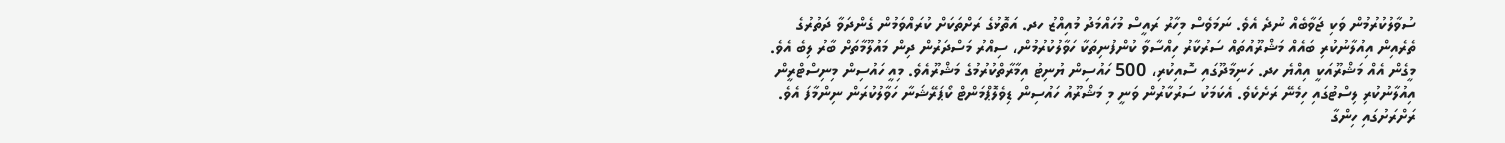ސުވާލުކުރުމުން ވަކި ޖަވާބެއް ނުދެ އެވެ. ނަމަވެސް މިހާރު ރައީސް މުހައްމަދު މުއިއްޒު ހދ. އަތޮޅުގެ ރަށްތަކަށް ކުރައްވަމުން ގެންދަވާ ދަތުރުގެ ތެރެއިން އިއުލާނުކުރި ބައެއް މަޝްރޫއުތައް ސަރުކާރު ހިއްސާވާ ކުންފުނިތަކާ ހަވާލުކުރުމުން، ސިއްރު މަސްދަރުން ދިން މައުލޫމާތަށް ބާރު ލިބެ އެވެ.
މީގެން އެއް މަޝްރޫއަކީ އިއްޔެ ހދ. ހަނިމާދޫގައި ސޮއިކުރި، 500 ހައުސިން ޔުނިޓު އިމާރާތްކުރުމުގެ މަޝްރޫއެވެ. މިއީ ހައުސިން މިނިސްޓްރީން އިއުލާނުކުރި ލިސްޓުގައި ހިމެނޭ ރަށެކެވެ. އެކަމަކު ސަރުކާރުން ވަނީ މި މަޝްރޫއު ހައުސިން ޑިވެލޮޕްމަންޓް ކޯޕަރޭޝަނާ ހަވާލުކުރަން ނިންމާފަ އެވެ.
ރަށްރަށުގައި ހިންގާ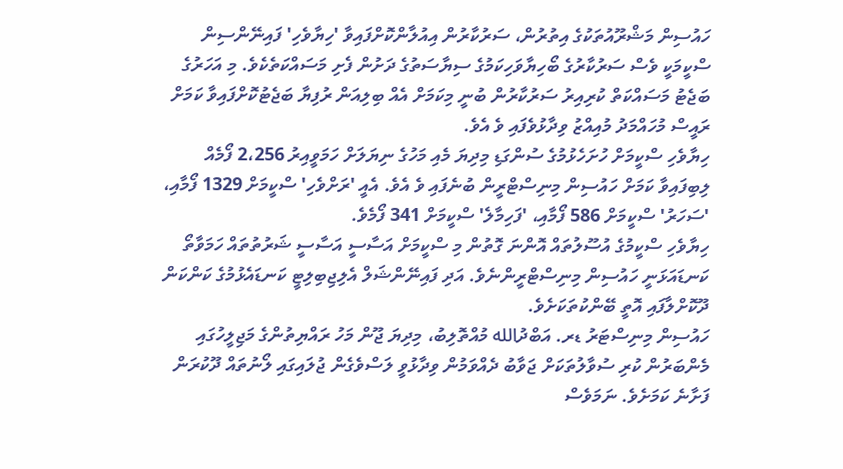ހައުސިން މަޝްރޫއުތަކުގެ އިތުރުން، ސަރުކާރުން އިއުލާންކޮށްފައިވާ 'ހިޔާވެހި' ފައިނޭންސިން ސްކީމަކީ ވެސް ސަރުކާރުގެ ބޯހިޔާވަހިކަމުގެ ސިޔާސަތުގެ ދަށުން ފެށި މަސައްކަތެކެވެ. މި އަހަރުގެ ބަޖެޓު މަސައްކަތް ކުރިއިރު ސަރުކާރުން ބުނީ މިކަމަށް އެއް ބިލިއަން ރުފިޔާ ބަޖެޓުކޮށްފައިވާ ކަމަށް ރައީސް މުހައްމަދު މުއިއްޒު ވިދާޅުވެފައި ވެ އެވެ.
ހިޔާވެހި ސްކީމަށް ހުށަހެޅުމުގެ ސުންގަޑި މިދިޔަ މެއި މަހުގެ ނިޔަލަށް ހަމަވީއިރު 2،256 ފޯމެއް ލިބިފައިވާ ކަމަށް ހައުސިން މިނިސްޓްރީން ބުނެފައި ވެ އެވެ. އެއީ 'ރަށްވެހި' ސްކީމަށް 1329 ފޯމާއި، 'ސަހަރު' ސްކީމަށް 586 ފޯމާއި، 'ފަހިމާލެ' ސްކީމަށް 341 ފޯމެވެ.
ހިޔާވެހި ސްކީމުގެ އުސޫލުތައް އޮންނަ ގޮތުން މި ސްކީމަށް އަސާސީ އަސާސީ ޝަރުތުތައް ހަމަވާތޯ ކަނޑައަޅަނީ ހައުސިން މިނިސްޓްރީންނެވެ. އަދި ފައިނޭންޝަލް އެލިޖިބިލިޓީ ކަނޑައެޅުމުގެ ކަންކަން ދޫކޮށްލާފައި އޮތީ ބޭންކުތަކަށެވެ.
ހައުސިން މިނިސްޓަރު ޑރ. އަބްދުالله މުއްތޮލިބު، މިދިޔަ ޖޫން މަހު ރައްޔިތުންގެ މަޖިލީހުގައި މެންބަރުން ކުރި ސުވާލުތަކަށް ޖަވާބު ދެއްވަމުން ވިދާޅުވީ ލަސްވެގެން ޖުލައިގައި ލޯނުތައް ދޫކުރަން ފަށާނެ ކަމަށެވެ. ނަމަވެސް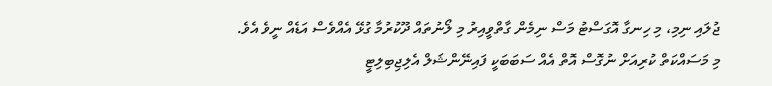ޖުލައި ނިމި، މި ހިނގާ އޮގަސްޓު މަސް ނިމެން ގާތްވީއިރު މި ލޯނުތައް ދޫކުރުމާ ގުޅޭ އެއްވެސް އަޑެއް ނީވެ އެވެ.
މި މަސައްކަތް ކުރިއަށް ނުގޮސް އޮތް އެއް ސަބަބަކީ ފައިނޭންޝަލް އެލިޖިބިލިޓީ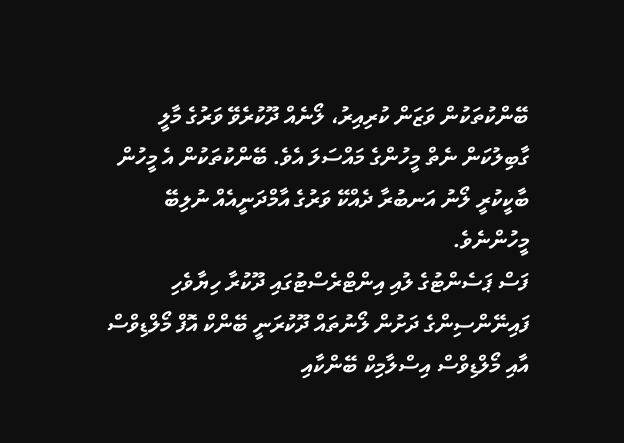ބޭންކުތަކުން ވަޒަން ކުރިއިރު، ލޯނެއް ދޫކުރެވޭ ވަރުގެ މާލީ ގާބިލުކަން ނެތް މީހުންގެ މައްސަލަ އެވެ. ބޭންކުތަކުން އެ މީހުން ބާކީކުރީ ލޯނު އަނބުރާ ދެއްކޭ ވަރުގެ އާމްދަނީއެއް ނުލިބޭ މީހުންނެވެ.
ފަސް ޕަސެންޓުގެ ލުއި އިންޓްރެސްޓުގައި ދޫކުރާ ހިޔާވެހި ފައިނޭންސިންގެ ދަށުން ލޯނުތައް ދޫކުރަނީ ބޭންކް އޮފް މޯލްޑިވްސް އާއި މޯލްޑިވްސް އިސްލާމިކް ބޭންކާއި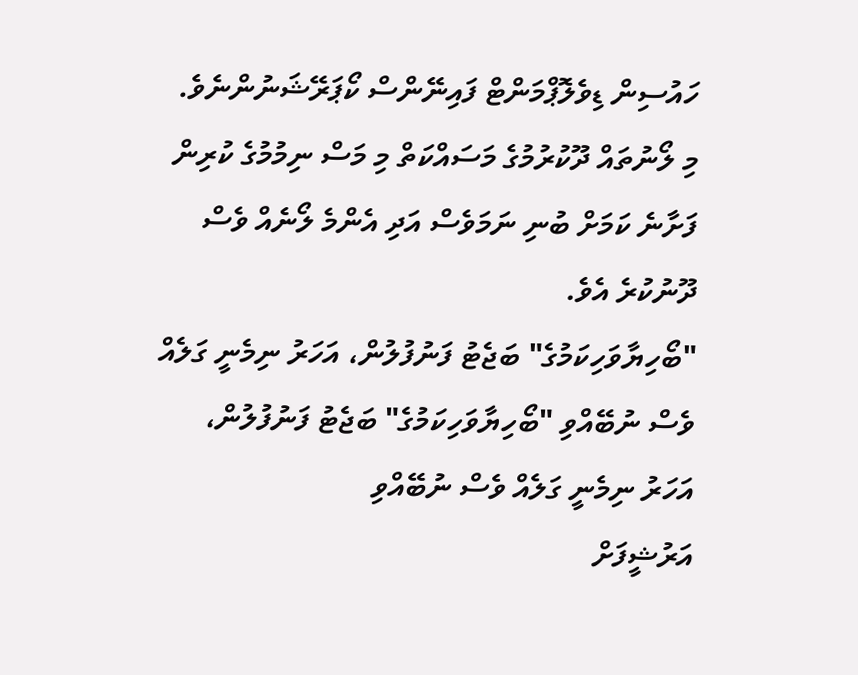ހައުސިން ޑިވެލޮޕްމަންޓް ފައިނޭންސް ކޯޕަރޭޝަނުންނެވެ. މި ލޯނުތައް ދޫކުރުމުގެ މަސައްކަތް މި މަސް ނިމުމުގެ ކުރިން ފަށާނެ ކަމަށް ބުނި ނަމަވެސް އަދި އެންމެ ލޯނެއް ވެސް ދޫނުކުރެ އެވެ.
"ބޯހިޔާވަހިކަމުގެ" ބަޖެޓު ފަނުފުލުން، އަހަރު ނިމެނީ ގަލެއް ވެސް ނުބޭއްވި "ބޯހިޔާވަހިކަމުގެ" ބަޖެޓު ފަނުފުލުން، އަހަރު ނިމެނީ ގަލެއް ވެސް ނުބޭއްވި
އަރުޝީފަށް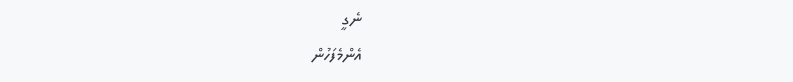ނެގީ
އެންމެފަހުން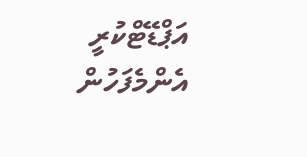އަޕްޑޭޓްކުރީ
އެންމެފަހުން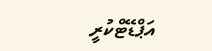އަޕްޑޭޓްކުރީ